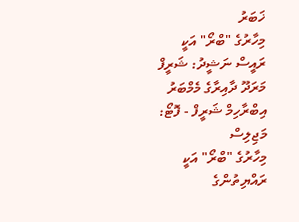ޚަބަރު
މިހާރުގެ "ބްރޯ" އަކީ ރައީސް ނަޝީދު: ޝަރީފް
މަރަދޫ ދާއިރާގެ މެމްބަރު އިބްރާހިމް ޝަރީފް - ފޮޓޯ: މަޖިލިސް
މިހާރުގެ "ބްރޯ" އަކީ ރައްޔިތުންގެ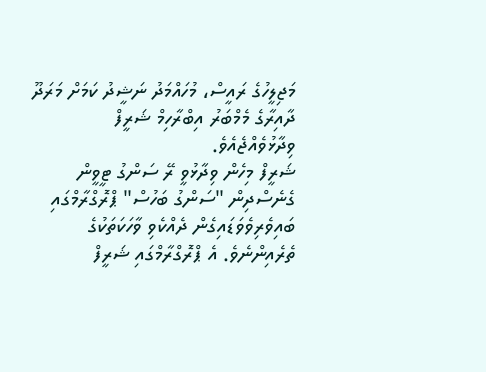މަޖިލީހުގެ ރައީސް، މުހައްމަދު ނަޝީދު ކަމަށް މަރަދޫ ދާއިރާގެ މެމްބަރު އިބްރާހިމް ޝަރީފް ވިދާޅުވެއްޖެއެވެ.
ޝަރީފް މިހެން ވިދާޅުވީ ރޭ ސަންގު ޓީވީން ގެނެސްދިން "ސަންގު ބަހުސް" ޕްރޮގްރާމްގައި ބައިވެރިވެވަޑައިގެން ދެއްކެވި ވާހަކަތަކުގެ ތެރެއިންނެވެ. އެ ޕްރޮގްރާމްގައި ޝަރީފް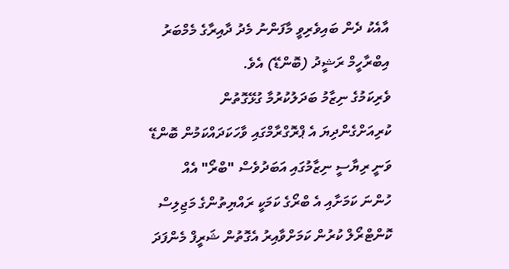އާއެކު ދެން ބައިވެރިވީ މާފަންނު މެދު ދާއިރާގެ މެމްބަރު އިބްރާހީމް ރަޝީދު (ބޮންޑޭ) އެވެ.
ވެރިކަމުގެ ނިޒާމު ބަދަލުކުރުމާ ގުޅޭގޮތުން ކުރިއަށްގެންދިޔަ އެ ޕްރޮގްރާމްގައި ވާހަކަދައްކަމުން ބޮންޑޭ ވަނީ ރިޔާސީ ނިޒާމުގައި އަބަދުވެސް "ބްރޯ" އެއް ހުންނަ ކަމަށާއި އެ ބްރޯގެ ކަމަކީ ރައްޔިތުންގެ މަޖިލިސް ކޮންޓްރޯލް ކުރުން ކަމަށްވާއިރު އެގޮތުން ޝަރީފް މެންފަދަ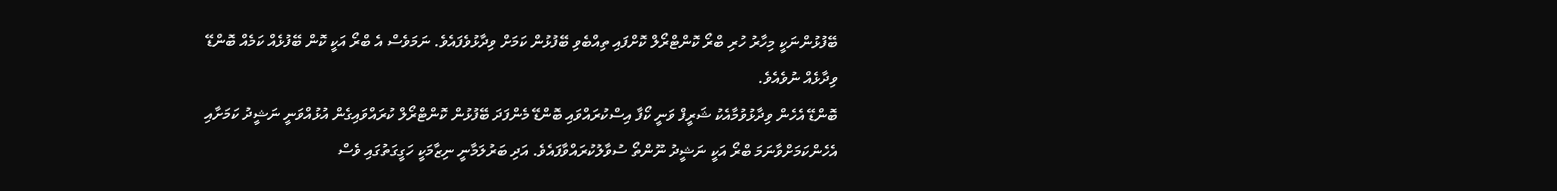ބޭފުޅުންނަކީ މިހާރު ހުރި ބްރޯ ކޮންޓްރޯލް ކޮށްފައި ތިއްބެވި ބޭފުޅުން ކަމަށް ވިދާޅުވެފައެވެ. ނަމަވެސް އެ ބްރޯ އަކީ ކޮން ބޭފުޅެއް ކަމެއް ބޮންޑޭ ވިދާޅެއް ނުވެއެވެ.
ބޮންޑޭ އެހެން ވިދާޅުވުމާއެކު ޝަރީފް ވަނީ ކޯފާ އިސްކުރައްވައި ބޮންޑޭ މެންފަދަ ބޭފުޅުން ކޮންޓްރޯލް ކުރައްވައިގެން އުޅުއްވަނީ ނަޝީދު ކަމަށާއި އެހެންކަމަށްވާނަމަ ބްރޯ އަކީ ނަޝީދު ނޫންތޯ ސުވާލުކުރައްވާފައެވެ. އަދި ބަރުލަމާނީ ނިޒާމަކީ ހަގީގަތުގައި ވެސް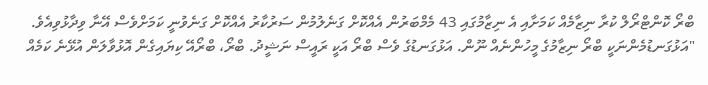ބްރޯ ކޮންޓްރޯލް ކުރާ ނިޒާމެއް ކަމަށާއި އެ ނިޒާމުގައި 43 މެމްބަރުން އެއްކޮށް ގަނެލުމުން ސަރުކާރު އެއްކޮށް ގަނެވުނީ ކަމަށްވެސް އޭނާ ވިދާޅުވިއެވެ.
"އަޅުގަނޑުމެންނަކީ ބްރޯ ނިޒާމުގެ މީހުންނެއް ނޫން. އަޅުގަނޑުގެ ވެސް ބްރޯ އަކީ ރައީސް ނަޝީދު. ބްރޯ، ބްރޯއޭ ކިޔައިގެން އޮޅުވާލަން އުޅޭނެ ކަމެއް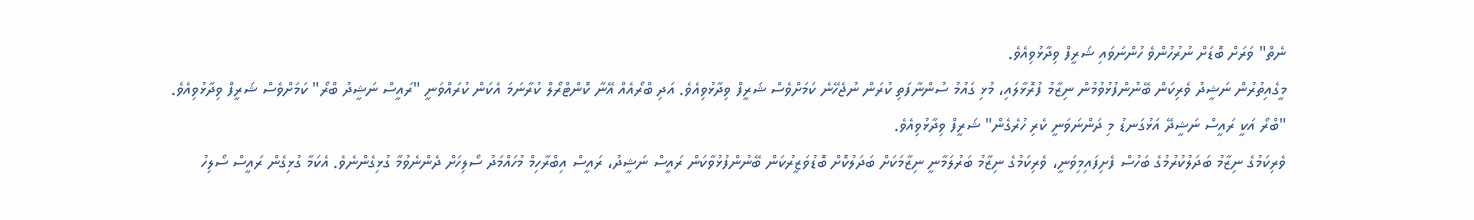ނެތް" ވަރަށް ބޮޑަށް ނުރުހުންވެ ހުންނަވައި ޝަރީފް ވިދާޅުވިއެވެ.
މީގެއިތުރުން ނަޝީދު ވެރިކަން ބޭނުންފުޅުވުމުން ނިޒާމު ފުރޮޅާލައި، މުޅި ގައުމު ސުންނާފަތި ކުރަން ނުޖެހޭނެ ކަމަށްވެސް ޝަރީފް ވިދާޅުވިއެވެ. އަދި ބްރޯއެއް އޭނާ ކޮންޓްރޯލް ކުރާނަމަ އެކަން ކުރައްވަނީ "ރައީސް ނަޝީދު ބްރޯ" ކަމަށްވެސް ޝަރީފް ވިދާޅުވިއެވެ.
"ބްރޯ އަކީ ރައީސް ނަޝީދޭ އަޅުގަނޑު މި ދަންނަވަނީ ކެރި ހުރެގެން" ޝަރީފް ވިދާޅުވިއެވެ.
ވެރިކަމުގެ ނިޒާމު ބަދަލުކުރުމުގެ ބަހުސް ފެށިފައިމިވަނީ، ވެރިކަމުގެ ނިޒާމު ބަރުލަމާނީ ނިޒާމަކަށް ބަދަލުކޮށް ބޮޑުވަޒީރުކަން ބޭނުންފުޅުވާކަން ރައީސް ނަޝީދު، ރައީސް އިބްރާހިމް މުހައްމަދު ސޯލިހަށް ދެންނެވުމާ ގުޅިގެންނެވެ. އެކަމާ ގުޅިގެން ރައީސް ސޯލިހު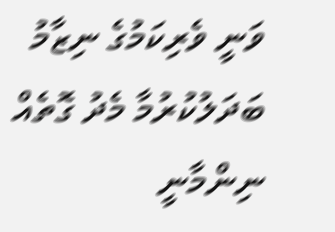ވަނީ ވެރިކަމުގެ ނިޒާމު ބަދަލުކުރުމާ މެދު ގޮތެއް ނިންމާނީ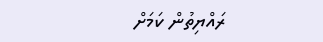ރައްޔިތުން ކަމަށް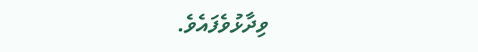ވިދާޅުވެފައެވެ.